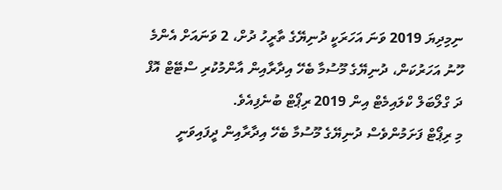ނިމިދިޔަ 2019 ވަނަ އަހަރަކީ ދުނިޔޭގެ ތާރީހު ދުށް، 2 ވަނައަށް އެންމެ ހޫނު އަހަރުކަން، ދުނިޔޭގެ މޫސުމާ ބެހޭ އިދާރާއިން އާންމުކުރި ސްޓޭޓް އޮފް ދަ ގްލޯބަލް ކްލައިމެޓް އިން 2019 ރިޕޯޓް ބުނެފިއެވެ.
މި ރިޕޯޓް ފަށަމުންވެސް ދުނިޔޭގެ މޫސުމާ ބެހޭ އިދާރާއިން ދީފައިވަނީ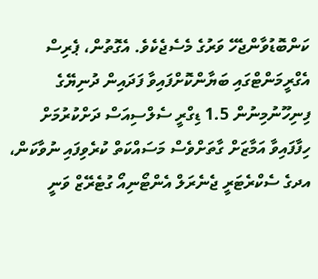ކަންބޮޑުވާންޖެހޭ ވަރުގެ މެސެޖެކެވެ. އެގޮތުން، ޕެރިސް އެގްރީމަންޓްގައި ބަޔާންކޮށްފައިވާ ފަދައިން ދުނިޔޭގެ ފިނިހޫނުމިނުން 1.5 ޑިގްރީ ސެލްސިއަސް ދަށްކުރުމަށް ހިފާފައިވާ އަމާޒަށް ގާތަށްވެސް މަސައްކަތް ކުރެވިފައި ނުވާކަން، އދގެ ސެކްރެޓަރީ ޖެނެރަލް އެންޓޯނިއޯ ގުޓެރޭޒް ވަނީ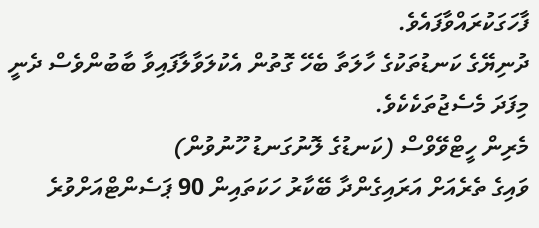ފާހަގަކުރައްވާފައެވެ.
ދުނިޔޭގެ ކަނޑުތަކުގެ ހާލަތާ ބެހޭ ގޮތުން އެކުލަވާލާފައިވާ ބާބުންވެސް ދެނީ މިފަދަ މެސެޖުތަކެކެވެ.
މެރިން ހީޓްވޭވްސް (ކަނޑުގެ ލޮނުގަނޑު ހޫނުވުން)
ވައިގެ ތެރެއަށް އަރައިގެންދާ ބޭކާރު ހަކަތައިން 90 ޕަސެންޓްއަށްވުރެ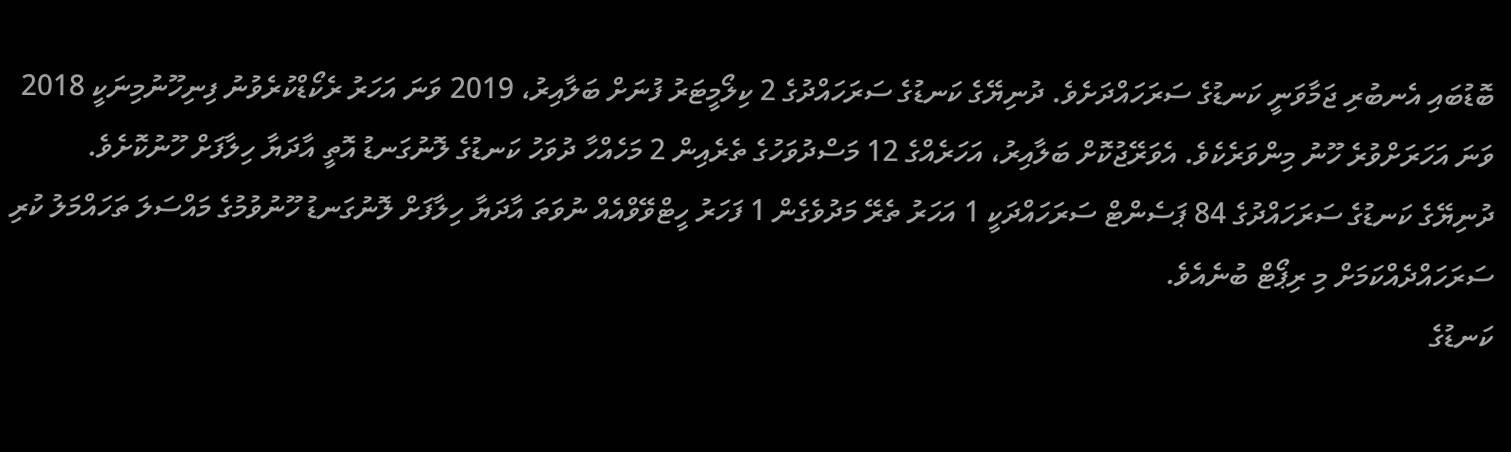ބޮޑުބައި އެނބުރި ޖަމާވަނީ ކަނޑުގެ ސަރަހައްދަށެވެ. ދުނިޔޭގެ ކަނޑުގެ ސަރަހައްދުގެ 2 ކިލޯމީޓަރު ފުނަށް ބަލާއިރު، 2019 ވަނަ އަހަރު ރެކޯޑްކުރެވުނު ފިނިހޫނުމިނަކީ 2018 ވަނަ އަހަރަށްވުރެ ހޫނު މިންވަރެކެވެ. އެވަރޭޖުކޮށް ބަލާއިރު، އަހަރެއްގެ 12 މަސްދުވަހުގެ ތެރެއިން 2 މަހެއްހާ ދުވަހު ކަނޑުގެ ލޮނުގަނޑު އޮތީ އާދަޔާ ހިލާފަށް ހޫނުކޮށެވެ. ދުނިޔޭގެ ކަނޑުގެ ސަރަހައްދުގެ 84 ޕަސެންޓް ސަރަހައްދަކީ 1 އަހަރު ތެރޭ މަދުވެގެން 1 ފަހަރު ހީޓްވޭވްއެއް ނުވަތަ އާދަޔާ ހިލާފަށް ލޮނުގަނޑު ހޫނުވުމުގެ މައްސަލަ ތަހައްމަލު ކުރި ސަރަހައްދެއްކަމަށް މި ރިޕޯޓް ބުނެއެވެ.
ކަނޑުގެ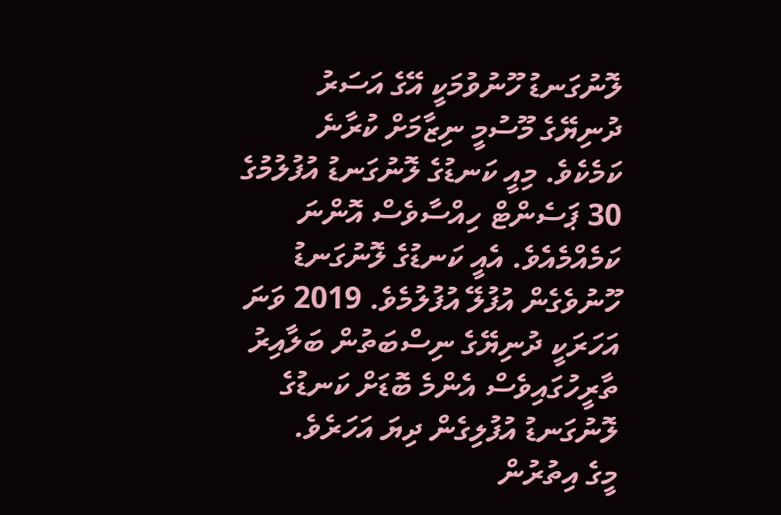ލޮނުގަނޑު ހޫނުވުމަކީ އޭގެ އަސަރު ދުނިޔޭގެ މޫސުމީ ނިޒާމަށް ކުރާނެ ކަމެކެވެ. މިއީ ކަނޑުގެ ލޮނުގަނޑު އުފުލުމުގެ 30 ޕަސެންޓް ހިއްސާވެސް އޮންނަ ކަމެއްމެއެވެ. އެއީ ކަނޑުގެ ލޮނުގަނޑު ހޫނުވެގެން އުފުލޭ އުފުލުމެވެ. 2019 ވަނަ އަހަރަކީ ދުނިޔޭގެ ނިސްބަތުން ބަލާއިރު ތާރީހުގައިވެސް އެންމެ ބޮޑަށް ކަނޑުގެ ލޮނުގަނޑު އުފުލިގެން ދިޔަ އަހަރެވެ.
މީގެ އިތުރުން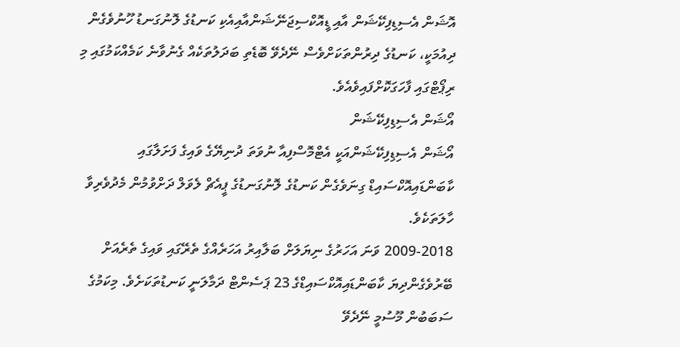އޮޝަން އެސިޑިފިކޭޝަން އާއި ޑީއޮކްސިޖަނޭޝަންއާއިއެކި ކަނޑުގެ ލޮނުގަނޑު ހޫނުވެގެން ދިއުމަކީ، ކަނޑުގެ ދިރުންތަކަށްވެސް ނޭދެވޭ ބޮޑެތި ބަދަލުތަކެއް ގެނުވާނެ ކަމެއްކަމުގައި މި ރިޕޯޓްގައި ފާހަގަކޮށްފައިވެއެވެ.
އޯޝަން އެސިޑިފިކޭޝަން
އޯޝަން އެސިޑިފިކޭޝަންއަކީ އެޓްމޮސްފިއާ ނުވަތަ ދުނިޔޭގެ ވައިގެ ފަށަލާގައި ކާބަންޑައިއޮކްސައިޑް ގިނަވެގެން ކަނޑުގެ ލޮނުގަނޑުގެ ޕީއެޗް ލެވަލް ދަށްވުމުން މެދުވެރިވާ ހާލަތަކެވެ.
2009-2018 ވަނަ އަހަރުގެ ނިޔަލަށް ބަލާއިރު އަހަރެއްގެ ތެރޭގައި ވައިގެ ތެރެއަށް ބޭރުވެގެންދިޔަ ކާބަންޑައިއޮކްސައިޑްގެ 23 ޕަސެންޓް ދަމާލަނީ ކަނޑުތަކަށެވެ. މިކަމުގެ ސަބަބުން މޫސުމީ ނޭދެވޭ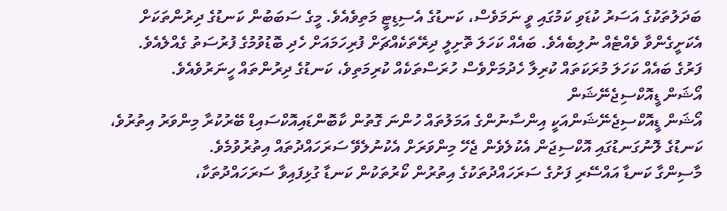ބަދަލުތަކުގެ އަސަރު ކުޑަވި ކަމުގައި ވީ ނަމަވެސް، ކަނޑުގެ އެސިޑިޓީ މަތިވެއެވެ. މީގެ ސަބަބުން ކަނޑުގެ ދިރުންތަކަށް އެކަށީގެންވާ ވެއްޓެއް ނުލިބެއެވެ. ބައެއް ކަހަލަ ތޮށިލީ ދިރޭތަކެއްޗަށް ފުރިހަމައަށް ހެދި ބޮޑުވުމުގެ ފުރުސަތު ގެއްލެއެވެ. ފަރުގެ ބައެއް ކަހަލަ މުރަކަތައް ކުރިލާ ހެދުމަށްވެސް ހުރަސްތަކެއް ކުރިމަތިވެ، ކަނޑުގެ ދިރުންތައް ހީނަރުވެއެވެ.
އޯޝަން ޑީއޮކްސިޖެނޭޝަން
އޯޝަން ޑީއޮކްސިޖެނޭޝަންއަކީ އިންސާނުންގެ އަމަލުތައް ހުންނަ ގޮތުން ކާބޮންޑައިއޮކްސައިޑް ބޭރުކުރާ މިންވަރު އިތުރުވެ، ކަނޑުގެ ލޮނުގަނޑުގައި އޮކްސިޖަން އެކުލެވެން ޖެހޭ މިންވަރަށް އެކުނުލެވޭ ސަރަހައްދުތައް އިތުރުވުމެވެ.
މާސިންގާ ކަނޑާ އައްސޭރި ފަށުގެ ސަރަހައްދުތަކުގެ އިތުރުން ކޯރުތަކުން ކަނޑާ ގުޅިފައިވާ ސަރަހައްދުތަކާ،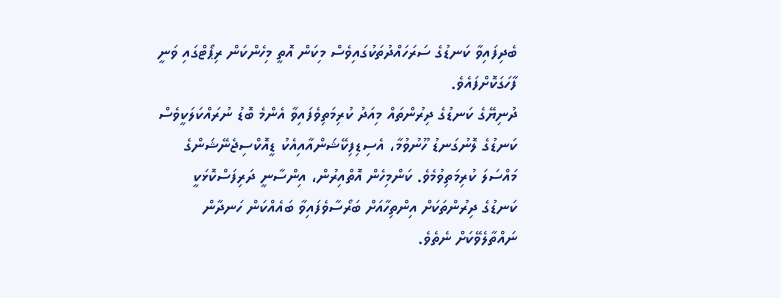ބެދިފައިވާ ކަނޑުގެ ސަރަހައްދުތަކުގައިވެސް މިކަން އޮތީ މިހެންކަން ރިޕޯޓްގައި ވަނީ ފާހަގަކޮށްފައެވެ.
ދުނިޔޭގެ ކަނޑުގެ ދިރުންތައް މިއަދު ކުރިމަތިވެފައިވާ އެންމެ ބޮޑު ނުރައްކަލަކީވެސް ކަނޑުގެ ލޮނުގަނޑު ހޫނުވުމާ، އެސިޑިފިކޭޝަންއާއިއެކު ޑީއޮކްސިޖެނޭޝަންގެ މައްސަލަ ކުރިމަތިވުމެވެ. ކަންމިހެން އޮތްއިރުން، އިންސާނީ ދަރިފަސްކޮޅަކީ ކަނޑުގެ ދިރުންތަކަށް އިންތިހާއަށް ބަރޯސާވެފައިވާ ބައެއްކަން ހަނދާން ނައްތާލެވޭކަށް ނެތެވެ.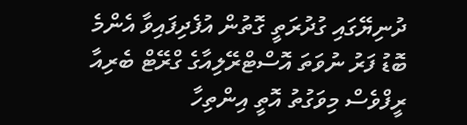ދުނިޔޭގައި ގުދުރަތީ ގޮތުން އުފެދިފައިވާ އެންމެ ބޮޑު ފަރު ނުވަތަ އޮސްޓްރޭލިއާގެ ގްރޭޓް ބެރިއާ ރީފްވެސް މިވަގުތު އޮތީ އިންތިހާ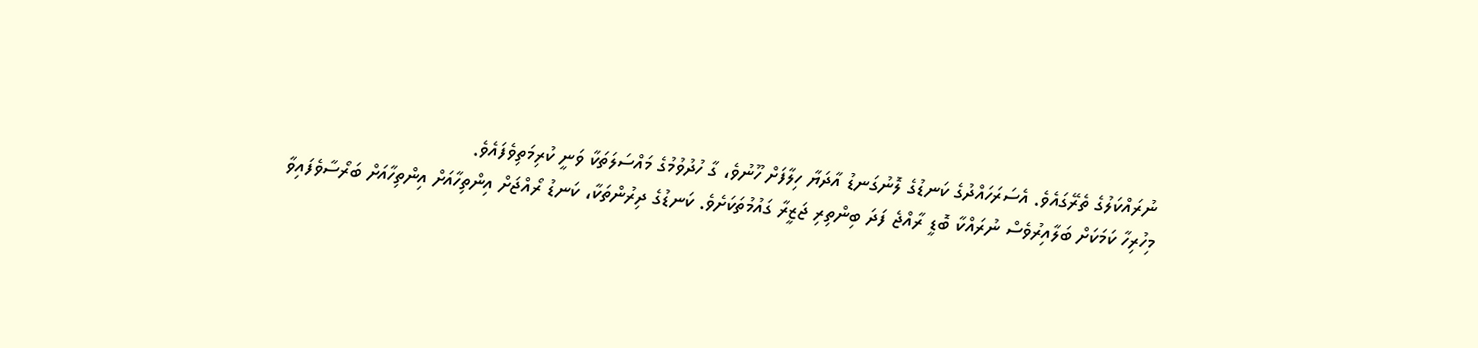ނުރައްކަލުގެ ތެރޭގައެވެ. އެސަރަހައްދުގެ ކަނޑުގެ ލޮނުގަނޑު އާދަޔާ ހިލާފަށް ހޫނުވެ، ގާ ހުދުވުމުގެ މައްސަލަތަކާ ވަނީ ކުރިމަތިވެފައެވެ.
މިހުރިހާ ކަމަކަށް ބަލާއިރުވެސް ނުރައްކާ ބޮޑީ ރާއްޖެ ފަދަ ބިންތިރި ޖަޒީރާ ގައުމުތަކަށެވެ. ކަނޑުގެ ދިރުންތަކާ، ކަނޑު ރޯއްޖަށް އިންތިހާއަށް އިންތިހާއަށް ބަރޯސާވެފައިވާ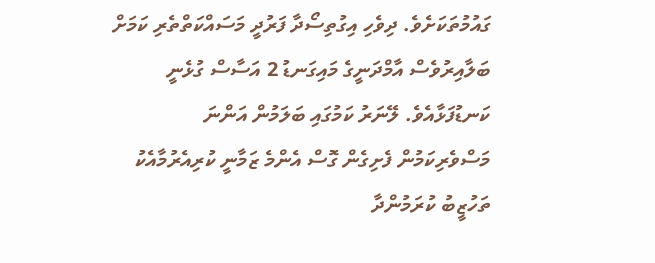ގައުމުތަކަށެވެ. ދިވެހި އިގުތިސޯދާ ފަރުދީ މަސައްކަތްތެރި ކަމަށް ބަލާއިރުވެސް އާމްދަނީގެ މައިގަނޑު 2 އަސާސް ގުޅެނީ ކަނޑުފަޅާއެވެ. ލޭނަރު ކަމުގައި ބަލަމުން އަންނަ މަސްވެރިކަމުން ފެށިގެން ގޮސް އެންމެ ޒަމާނީ ކުރިއެރުމާއެކު ތަހުޒީބު ކުރަމުންދާ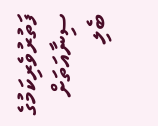ފަތުރުވެރިކަމުގެ ސިނާއަތަށް ބެލި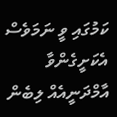ކަމުގައި ވީ ނަމަވެސް އެކަށީގެންވާ އާމްދަނީއެއް ލިބެން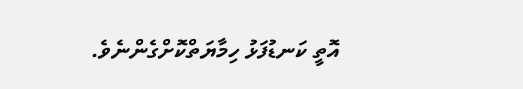އޮތީ ކަނޑުފަޅު ހިމާޔަތްކޮށްގެންނެވެ.